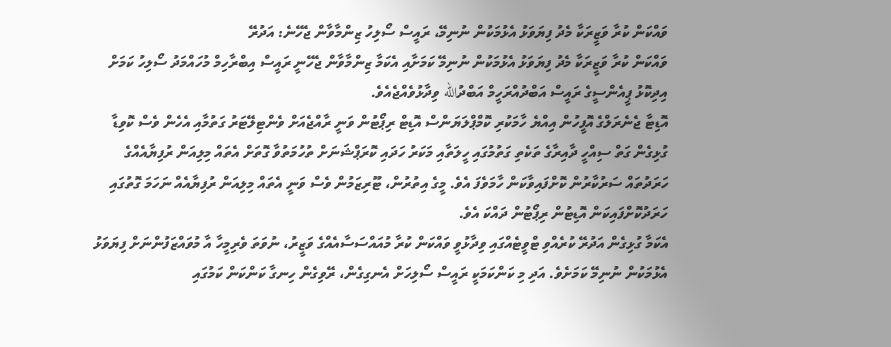ވައްކަން ކުރާ ވަޒީރަކާ މެދު ފިޔަވަޅު އެޅުމަކުން ނުނިމޭ، ރައީސް ސޯލިހު ޒިންމާވާން ޖެހޭނެ: އަދުރޭ
ވައްކަން ކުރާ ވަޒީރަކާ މެދު ފިޔަވަޅު އެޅުމަކުން ނުނިމޭ ކަމަށާއި އެކަމާ ޒިންމާވާން ޖެހޭނީ ރައީސް އިބްރާހިމް މުހައްމަދު ސޯލިހު ކަމަށް އިދިކޮޅު ޕީއެންސީގެ ރައީސް އަބްދުއްރަހީމް އަބްދުالله ވިދާޅުވެއްޖެއެވެ.
އޮޑިޓާ ޖެނެރަލްގެ އޮފީހުން އިއްޔެ ހާމަކުރި ކޮމްޕްލަޔަންސް އޮޑިޓް ރިޕޯޓުން ވަނީ ރާއްޖެއަށް ވެންޓިލޭޓަރު ގަތުމާއި އެހެން ވެސް ކޮވިޑާ ގުޅިގެން ގަތް ސިއްހީ ދާއިރާގެ ތަކެތި ގަތުމުގައި ހީލަތާއި މަކަރު ހަދައި ކޮރަޕްޝަނަށް ތުހުމަތުވާ ގޮތަށް އެތައް މިލިއަން ރުފިޔާއެއްގެ ހަރަދުތައް ސަރުކާރުން ކޮށްފައިވާކަން ހާމަވެފަ އެވެ. މީގެ އިތުރުން، ޓޫރިޒަމުން ވެސް ވަނީ އެތައް މިލިއަން ރުފިޔާއެއް ނަހަމަ ގޮތުގައި ހަރަދުކޮށްފައިކަން އޮޑިޓުން ރިޕޯޓުން ދައްކަ އެވެ.
އެކަމާ ގުޅިގެން އަދުރޭ ކުރެއްވި ޓްވީޓެއްގައި ވިދާޅުވީ ވައްކަން ކުރާ މުއައްސަސާއެއްގެ ވަޒީރު، ނުވަތަ ވެރިމީހާ އާ މުވައްޒަފުންނަށް ފިޔަވަޅު އެޅުމަކުން ނުނިމޭ ކަމަށެވެ. އަދި މި ކަންކަމަކީ ރައީސް ސޯލިހަށް އެނގިގެން، ރޭވިގެން ހިނގާ ކަންކަން ކަމުގައި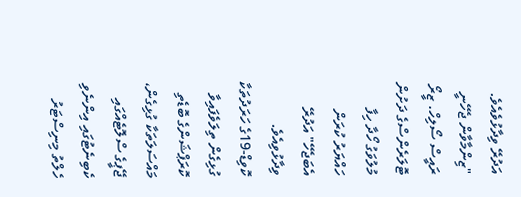އަދުރޭ ވިދާޅުވެއެވެ.
"ޒިންމާވާން ޖެހޭނީ ރައީސް ސޯލިހް. ޒީރޯ ޓޮލަރެންސްގެ ދަށުން މުލުވަގު ހޯދާ ހިފާ ހައްޔަރު ކުރަން އެބަޖެހޭ" އަދުރޭ ވިދާޅުވިއެވެ.
ކޮވިޑް-19ގެ ހަރަދުތަކާ ގުޅިގެން ތިލަވެފައިވާ ކޮރަޕްޝަންގެ ބޮޑެތި މައްސަލަތަކާ ގުޅިގެން، ޖޭޕީގެ ސްލޮޓެއްގައި ކެބިނެޓުގައި އިންނެވި ހެލްތު މިނިސްޓަރު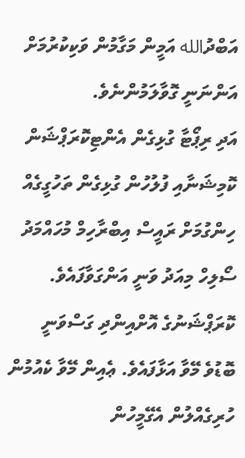އަބްދުالله އަމީން މަގާމުން ވަކިކުރުމަށް އަންނަނީ ގޮވާލަމުންނެވެ.
އަދި ރިޕޯޓާ ގުޅިގެން އެންޓިކޮރަޕްޝަން ކޮމިޝަނާއި ފުލުހުން ގުޅިގެން ތަހުގީގެއް ހިންގުމަށް ރައީސް އިބްރާހިމް މުހައްމަދު ސޯލިހް މިއަދު ވަނީ އަންގަވާފައެވެ.
ކޮރަޕްޝަނުގެ އޮށްއިންދި ގަސްވަނީ ބޮޑުވެ މޭވާ އަޅާފައެވެ. ޢެއިން މޭވާ ކެއުމުން ހުރިގެއްލުން އެގޭމީހުން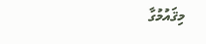މިޤައުމުގާ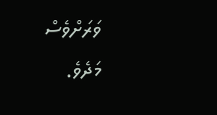ވަރަށްވެސް މަދެވެ.